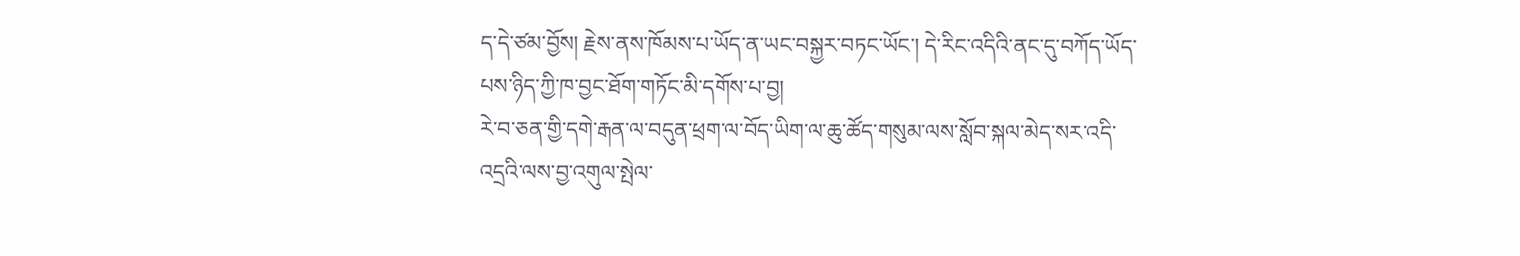ད་དེ་ཙམ་བྱོས། རྗེས་ནས་ཁོམས་པ་ཡོད་ན་ཡང་བསྐྱར་བཏང་ཡོང་། དེ་རིང་འདིའི་ནང་དུ་བཀོད་ཡོད་པས་ཉིད་ཀྱི་ཁ་བྱང་ཐོག་གཏོང་མི་དགོས་པ་བྱ།
རེ་བ་ཅན་གྱི་དགེ་རྒན་ལ་བདུན་ཕྲག་ལ་བོད་ཡིག་ལ་ཆུ་ཚོད་གསུམ་ལས་སློབ་སྐལ་མེད་སར་འདི་འདྲའི་ལས་བྱ་འགུལ་སྤེལ་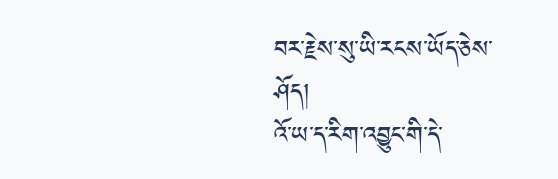བར་རྗེས་སུ་ཡི་རངས་ཡོད་ཅེས་ཤོད།
འོ་ཡ་ད་རིག་འབྱུང་གི་དེ་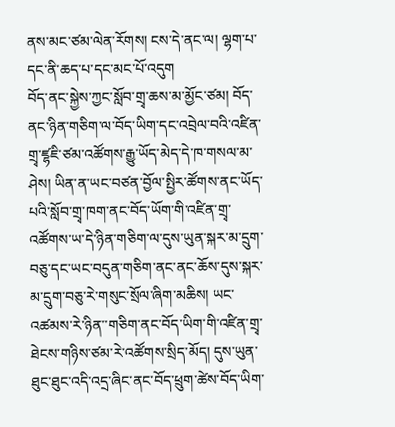ནས་མང་ཙམ་ལེན་རོགས། ངས་དེ་ནང་ལ། ལྷག་པ་དང་ནི་ཆད་པ་དང་མང་པོ་འདུག
བོད་ནང་སྐྱེས་ཀྱང་སློབ་གྲྭ་ཆས་མ་མྱོང་ཙམ། བོད་ནང་ཉིན་གཅིག་ལ་བོད་ཡིག་དང་འབྲེལ་བའི་འཛིན་གྲྭ་ཛྷཇི་ཙམ་འཚོགས་རྒྱུ་ཡོད་མེད་དེ་ཁ་གསལ་མ་ཤེས། ཡིན་ན་ཡང་བཙན་བྱོལ་སྤྱིར་ཚོགས་ནང་ཡོད་པའི་སློབ་གྲྭ་ཁག་ནང་བོད་ཡོག་གི་འཛིན་གྲྭ་འཚོགས་ཡ་དེ་ཉིན་གཅིག་ལ་དུས་ཡུན་སྐར་མ་དྲུག་བཅུ་དང་ཡང་བདུན་གཅིག་ནང་ནང་ཆོས་དུས་སྐར་མ་དྲུག་བཅུ་རེ་གསུང་སྲོལ་ཞིག་མཆིས། ཡང་འཚམས་རེ་ཉིན་་གཅིག་ནང་བོད་ཡིག་གི་འཛིན་གྲྭ་ཐེངས་གཉིས་ཙམ་རེ་འཚོགས་སྲིད་མོད། དུས་ཡུན་ཐུང་ཐུང་འདི་འདྲ་ཞིང་ནང་བོད་ཕྲུག་ཚེས་བོད་ཡིག་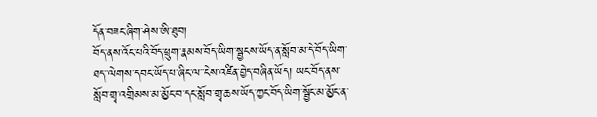དོན་བཟང་ཞིག་ཤེས་ཨི་ཐུབ།
བོད་ནས་འོང་པའི་བོད་ཕྲུག་རྣམས་བོད་ཡིག་སྦྱངས་ཡོད་ན་སློབ་མ་དེ་བོད་ཡིག་ཐད་་ལེགས་དབང་ཡོད་པ་ཞིང་ལ་་ངེས་འཛིན་བྱེད་བཞིན་ཡོད། ཡང་བོད་ནས་སློབ་གྲྭ་འགྲིམས་མ་མྱོང་བ་དང་སློབ་གྲྭ་ཆས་ཡོད་ཀྱང་བོད་ཡིག་སྦྱོང་མ་མྱོང་ན་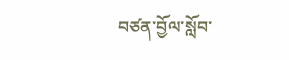བཙན་བྱོལ་སློབ་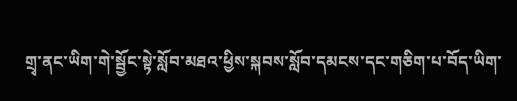གྲྭ་ནང་ཡིག་གེ་སྦྱོང་སྟེ་སློབ་མཐའ་ཕྱིས་སྐབས་སློབ་དམངས་དང་གཅིག་པ་བོད་ཡིག་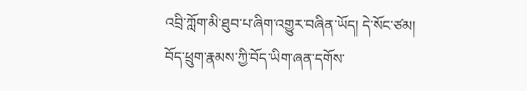འབྲི་ཀློག་མི་ཐུབ་པ་ཞིག་འགྱུར་བཞིན་ཡོད། དེ་སོང་ཙམ། བོད་ཕྲུག་རྣམས་ཀྱི་བོད་ཡིག་ཞན་དགོས་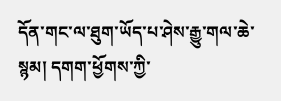དོན་གང་ལ་ཐུག་ཡོད་པ་ཤེས་རྒྱུ་གལ་ཆེ་སྙམ། དགག་ཕྱོགས་ཀྱི་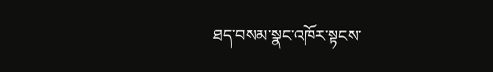ཐད་བསམ་སྣང་འཁོར་སྟངས་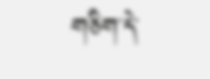གཅིག་དེ་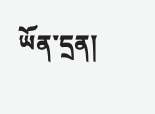ཡོན་དྲན།